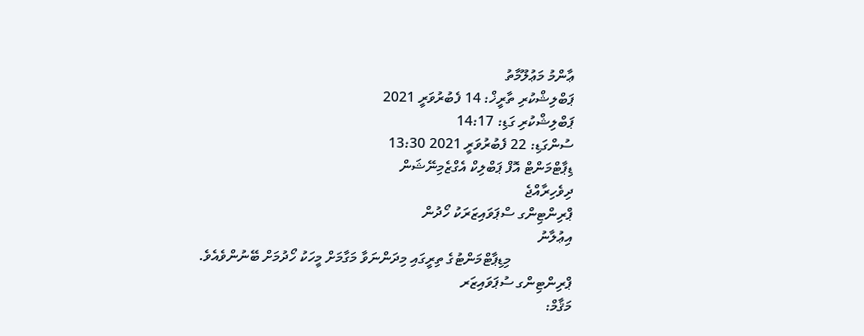ޢާންމު މަޢުލޫމާތު
ޕަބްލިޝްކުރި ތާރީޚް: 14 ފެބުރުވަރީ 2021
ޕަބްލިޝްކުރި ގަޑި: 14:17
ސުންގަޑި: 22 ފެބުރުވަރީ 2021 13:30
ޑިޕާޓްމަންޓް އޮފް ޕަބްލިކް އެގްޒެމިނޭޝަން
ދިވެހިރާއްޖެ
ޕްރިންޓިންގ ސްޕަވައިޒަރަކު ހޯދުން
އިޢުލާނު
                 މިޑިޕާޓްމަންޓުގެ ތިރީގައި މިދަންނަވާ މަގާމަށް މީހަކު ހޯދުމަށް ބޭނުންވެއެވެ.
ޕްރިންޓިންގ ސުޕަވައިޒަރ
މަޤާމް: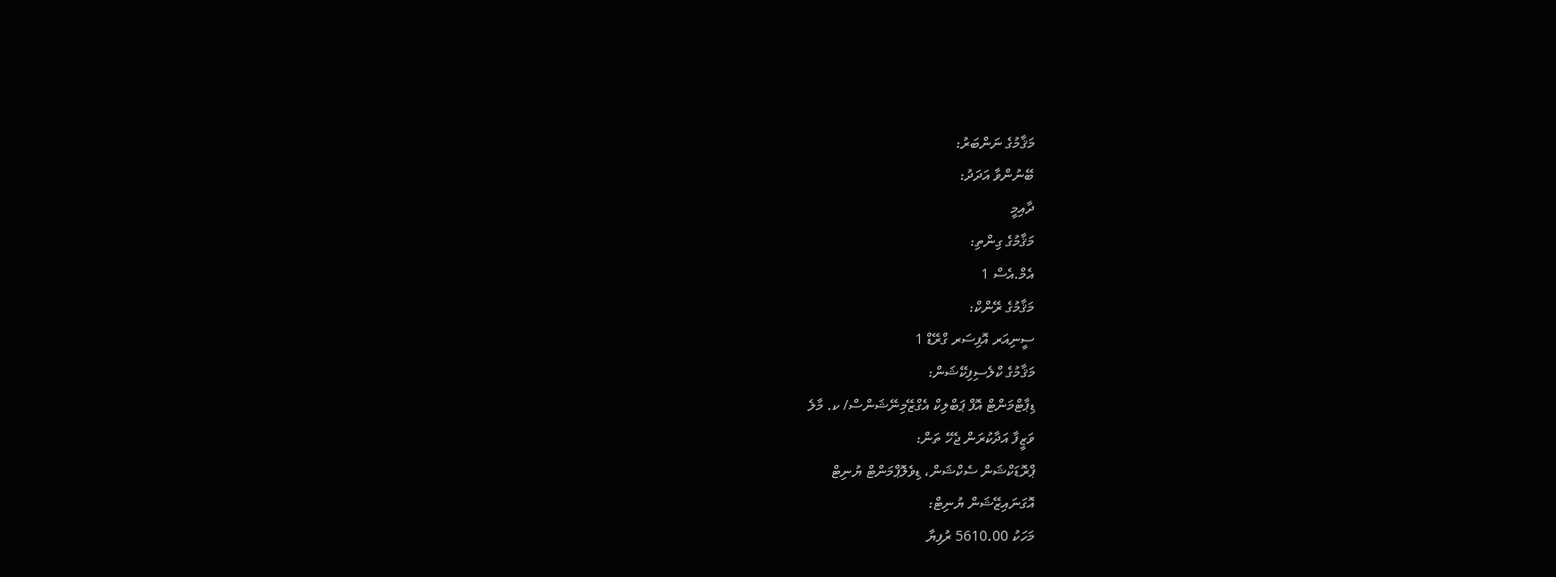މަޤާމުގެ ނަންބަރު:
ބޭނުންވާ އަދަދު:
ދާއިމީ
މަޤާމުގެ ގިންތި:
އެމް.އެސް 1
މަޤާމުގެ ރޭންކް:
ސީނިއަރ އޮފިސަރ ގްރޭޑް 1
މަޤާމުގެ ކްލެސިފިކޭޝަން:
ޑިޕާޓްމަންޓް އޮފް ޕަބްލިކް އެގްޒޭމިނޭޝަންސް/ ކ. މާލެ
ވަޒީފާ އަދާކުރަން ޖެހޭ ތަން:
ޕްރޮޑަކްޝަން ސެކްޝަން، ޑިވެލޮޕްމަންޓް ޔުނިޓް
އޮގަނައިޒޭޝަން ޔުނިޓް:
މަހަކު 5610.00 ރުފިޔާ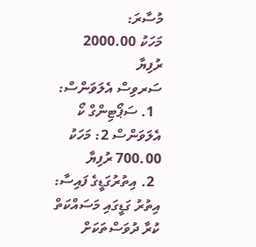މުސާރަ:
މަހަކު 2000.00 ރުފިޔާ
ސަރވިސް އެލަވަންސް:
  1. ސަޕޯޓިންގް ކޯ އެލަވަންސް 2: މަހަކު 700.00 ރުފިޔާ
  2. އިތުރުގަޑީގެ ފައިސާ: އިތުރު ގަޑީގައި މަސައްކަތް ކުރާ ދުވަސްތަކަށް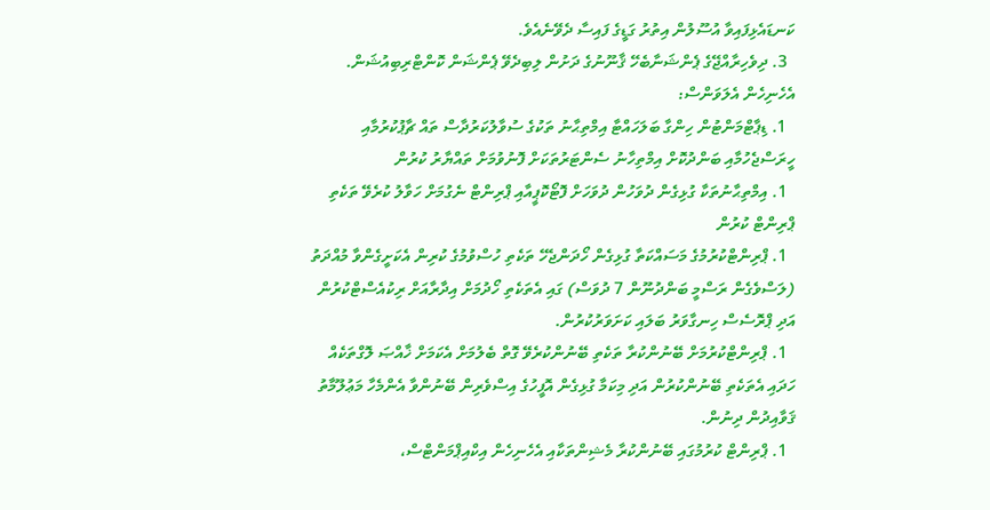ކަނޑައެޅިފައިވާ އުސޫލުން އިތުރު ގަޑީގެ ފައިސާ ދެވޭނެއެވެ.
  3. ދިވެހިރާއްޖޭގެ ޕެންޝަނާބެހޭ ޤާނޫނުގެ ދަށުން ލިބިދެވޭ ޕެންޝަން ކޮންޓްރިބިއުޝަން.
އެހެނިހެން އެލަވަންސް:
  1. ޑިޕާޓްމަންޓުން ހިންގާ ބަލަހައްޓާ އިމްތިޙާނު ތަކުގެ ސުވާލުކަރުދާސް ތައް ޗާޕުކުރުމާއި ހީރަސްޖެހުމާއި ބަންދުކޮށް އިމްތިހާނު ސެންޓަރުތަކަށް ފޮނުވުމަށް ތައްޔާރު ކުރުން
  1. އިމްތިޙާނުތަކާ ގުޅިގެން ދުވަހުން ދުވަހަށް ފޮޓޯކޮޕީއާއި ޕްރިންޓް ނެގުމަށް ހަވާލު ކުރެވޭ ތަކެތި ޕްރިންޓް ކުރުން
  1. ޕްރިންޓްކުރުމުގެ މަސައްކަތާ ގުޅިގެން ހޯދަންޖެހޭ ތަކެތި ހުސްވުމުގެ ކުރިން އެކަށީގެންވާ މުއްދަތު (ލަސްވެގެން ރަސްމީ ބަންދުނޫން 7 ދުވަސް) ގައި އެތަކެތި ހޯދުމަށް އިދާރާއަށް ރިކުއެސްޓްކުރުން އަދި ޕްރޮސެސް ހިނގާވަރު ބަލައި ކަށަވަރުކުރުން.
  1. ޕްރިންޓްކުރުމަށް ބޭނުންކުރާ ތަކެތި ބޭނުންކުރެވޭ ގޮތް ބެލުމަށް އެކަމަށް ޚާއްޞަ ލޮގްތަކެއް ހަދައި އެތަކެތި ބޭނުންކުރުން އަދި މިކަމާ ގުޅިގެން އޮފީހުގެ އިސްވެރިން ބޭނުންވާ އެންމެހާ މަޢުލޫމާތު ޤަވާއިދުން ދިނުން.
  1. ޕްރިންޓް ކުރުމުގައި ބޭނުންކުރާ މެޝިންތަކާއި އެހެނިހެން އިކްއިޕްމަންޓްސް،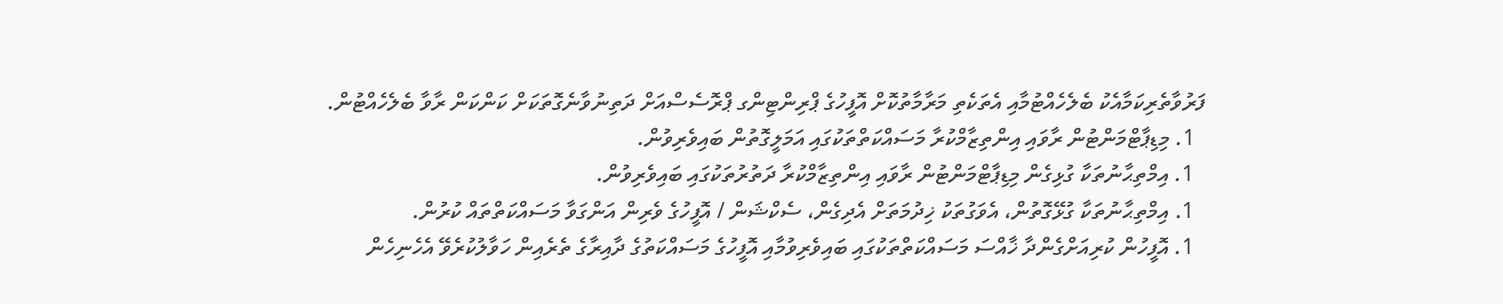ފަރުވާތެރިކަމާއެކު ބެލެހެއްޓުމާއި އެތަކެތި މަރާމާތުކޮށް އޮފީހުގެ ޕްރިންޓިންގ ޕްރޮސެސްއަށް ދަތިނުވާނެގޮތަކަށް ކަންކަން ރާވާ ބެލެހެއްޓުން.
  1. މިޑިޕާޓްމަންޓުން ރާވައި އިންތިޒާމްކުރާ މަސައްކަތްތަކުގައި އަމަލީގޮތުން ބައިވެރިވުން.
  1. އިމްތިޙާނުތަކާ ގުޅިގެން މިޑިޕާޓްމަންޓުން ރާވައި އިންތިޒާމްކުރާ ދަތުރުތަކުގައި ބައިވެރިވުން.
  1. އިމްތިޙާނުތަކާ ގުޅޭގޮތުން، އެވަގުތަކު ޚިދުމަތަށް އެދިގެން، ސެކްޝަން / އޮފީހުގެ ވެރިން އަންގަވާ މަސައްކަތްތައް ކުރުން.
  1. އޮފީހުން ކުރިއަށްގެންދާ ޚާއްސަ މަސައްކަތްތަކުގައި ބައިވެރިވުމާއި އޮފީހުގެ މަސައްކަތުގެ ދާއިރާގެ ތެރެއިން ހަވާލުކުރެވޭ އެހެނިހެން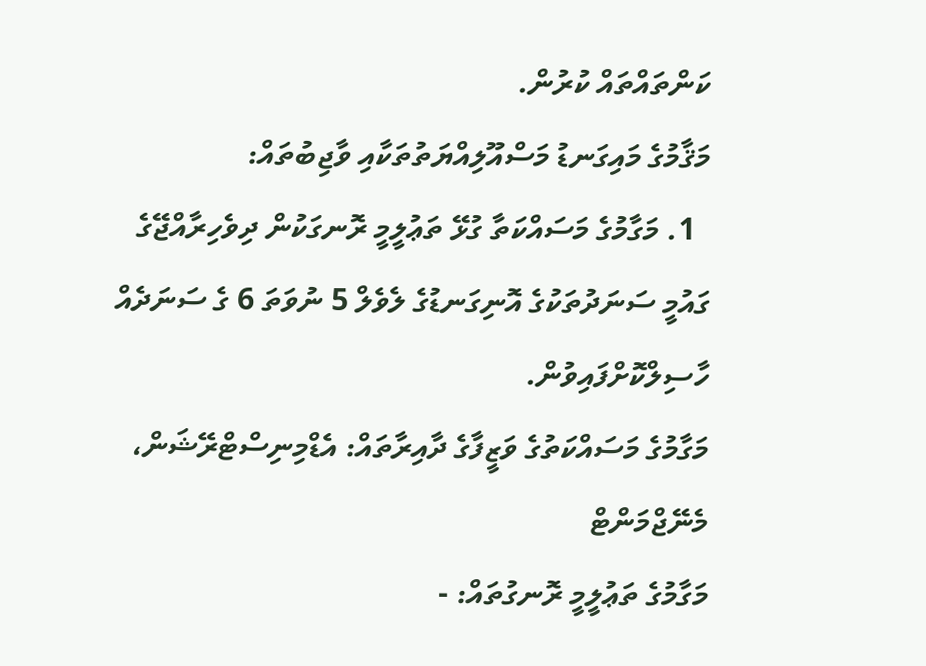ކަންތައްތައް ކުރުން.
މަޤާމުގެ މައިގަނޑު މަސްއޫލިއްޔަތުތަކާއި ވާޖިބުތައް:
  1. މަގާމުގެ މަސައްކަތާ ގުޅޭ ތަޢުލީމީ ރޮނގަކުން ދިވެހިރާއްޖޭގެ ގައުމީ ސަނަދުތަކުގެ އޮނިގަނޑުގެ ލެވެލް 5 ނުވަތަ 6 ގެ ސަނަދެއް ހާސިލްކޮށްފައިވުން.
މަގާމުގެ މަސައްކަތުގެ ވަޒީފާގެ ދާއިރާތައް: އެޑްމިނިސްޓްރޭޝަން، މެނޭޖްމަންޓް
މަގާމުގެ ތަޢުލީމީ ރޮނގުތައް: -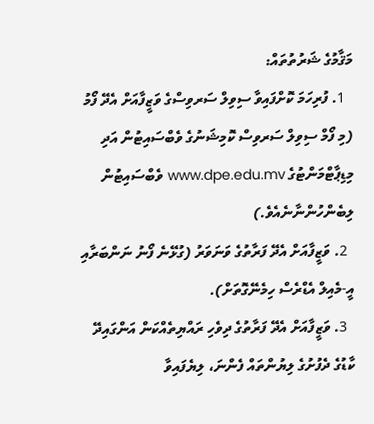މަޤާމުގެ ޝަރުތުތައް:
  1. ފުރިހަމަ ކޮށްފައިވާ ސިވިލް ސަރވިސްގެ ވަޒީފާއަށް އެދޭ ފޯމު (މި ފޯމް ސިވިލް ސަރވިސް ކޮމިޝަނުގެ ވެބްސައިޓުން އަދި މިޑިޕާޓްމަންޓުގެ www.dpe.edu.mv ވެބްސައިޓުން ލިބެންހުންނާނެއެވެ.)
  2. ވަޒީފާއަށް އެދޭ ފަރާތުގެ ވަނަވަރު (ގުޅޭނެ ފޯނު ނަންބަރާއި އީ-މެއިލް އެޑްރެސް ހިމެނޭގޮތަށް).
  3. ވަޒީފާއަށް އެދޭ ފަރާތުގެ ދިވެހި ރައްޔިތެއްކަން އަންގައިދޭ ކާޑުގެ ދެފުށުގެ ލިޔުންތައް ފެންނަ، ލިޔެފައިވާ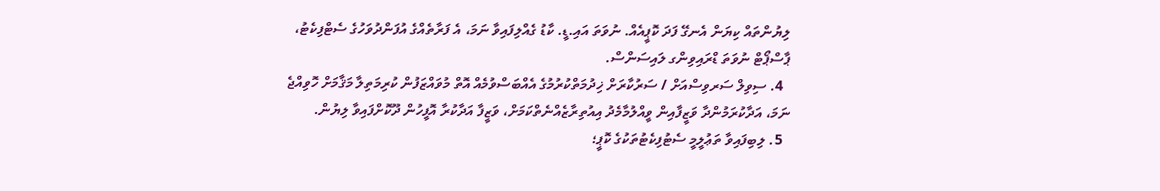ލިޔުންތައް ކިޔަން އެނގޭ ފަދަ ކޮޕީއެއް. ނުވަތަ އައި.ޑީ. ކާޑު ގެއްލިފައިވާ ނަމަ، އެ ފަރާތެއްގެ އުފަންދުވަހުގެ ސެޓްފިކެޓު، ޕާސްޕޯޓް ނުވަތަ ޑްރައިވިންގ ލައިސަންސް.
  4. ސިވިލް ސަރވިސްއަށް / ސަރުކާރަށް ޚިދުމަތްކުރުމުގެ އެއްބަސްވުމެއް އޮތް މުވައްޒަފުން ކުރިމަތިލާ މަޤާމަށް ހޮވިއްޖެ ނަމަ، އަދާކުރަމުންދާ ވަޒީފާއިން ވީއްލުމާމެދު އިއުތިރާޒެއްނެތްކަމަށް، ވަޒީފާ އަދާކުރާ އޮފީހުން ދޫކޮށްފައިވާ ލިޔުން.
  5. ލިބިފައިވާ ތަޢުލީމީ ސެޓުފިކެޓުތަކުގެ ކޮޕީ؛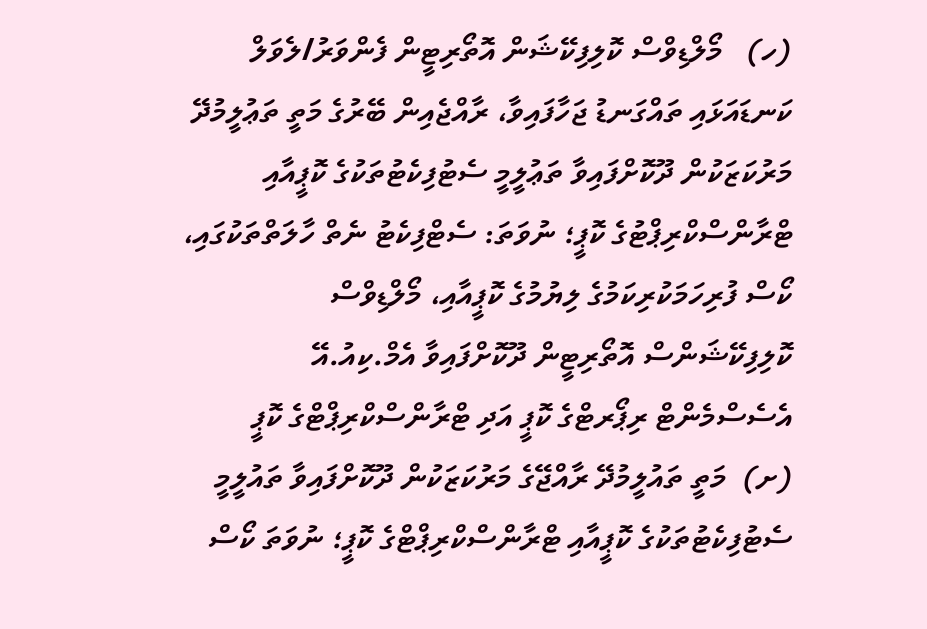(ހ)   މޯލްޑިވްސް ކޮލިފިކޭޝަން އޮތޯރިޓީން ފެންވަރު/ލެވަލް ކަނޑައަޅައި ތައްގަނޑު ޖަހާފައިވާ، ރާއްޖެއިން ބޭރުގެ މަތީ ތަޢުލީމުދޭ މަރުކަޒަކުން ދޫކޮށްފައިވާ ތަޢުލީމީ ސެޓުފިކެޓުތަކުގެ ކޮޕީއާއި ޓްރާންސްކްރިޕްޓުގެ ކޮޕީ؛ ނުވަތަ: ސެޓްފިކެޓު ނެތް ހާލަތްތަކުގައި، ކޯސް ފުރިހަމަކުރިކަމުގެ ލިޔުމުގެ ކޮޕީއާއި، މޯލްޑިވްސް ކޮލިފިކޭޝަންސް އޮތޯރިޓީން ދޫކޮށްފައިވާ އެމް.ކިއު.އޭ އެސެސްމެންޓް ރިޕޯރޓްގެ ކޮޕީ އަދި ޓްރާންސްކްރިޕްޓްގެ ކޮޕީ
(ށ)  މަތީ ތައުލީމުދޭ ރާއްޖޭގެ މަރުކަޒަކުން ދޫކޮށްފައިވާ ތައުލީމީ ސެޓުފިކެޓުތަކުގެ ކޮޕީއާއި ޓްރާންސްކްރިޕްޓްގެ ކޮޕީ؛ ނުވަތަ ކޯސް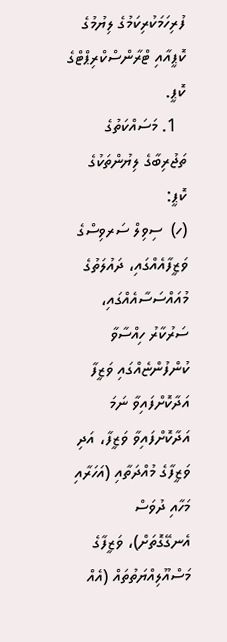ފުރިހަމަކުރިކަމުގެ ލިޔުމުގެ ކޮޕީއާއި ޓްރާންސްކްރިޕްޓްގެ ކޮޕީ.
  1. މަސައްކަތުގެ ތަޖުރިބާގެ ލިޔުންތަކުގެ ކޮޕީ:
(ހ)  ސިވިލް ސަރވިސްގެ ވަޒީފާއެއްގައި، ދައުލަތުގެ މުއައްސަސާއެއްގައި، ސަރުކާރު ހިއްސާވާ ކުންފުންޏެއްގައި ވަޒީފާ އަދާކޮށްފައިވާ ނަމަ އަދާކޮށްފައިވާ ވަޒީފާ، އަދި ވަޒީފާގެ މުއްދަތާއި (އަހަރާއި މަހާއި ދުވަސް އެނގޭގޮތަށް)، ވަޒީފާގެ މަސްއޫލިއްޔަތުތައް (އެއް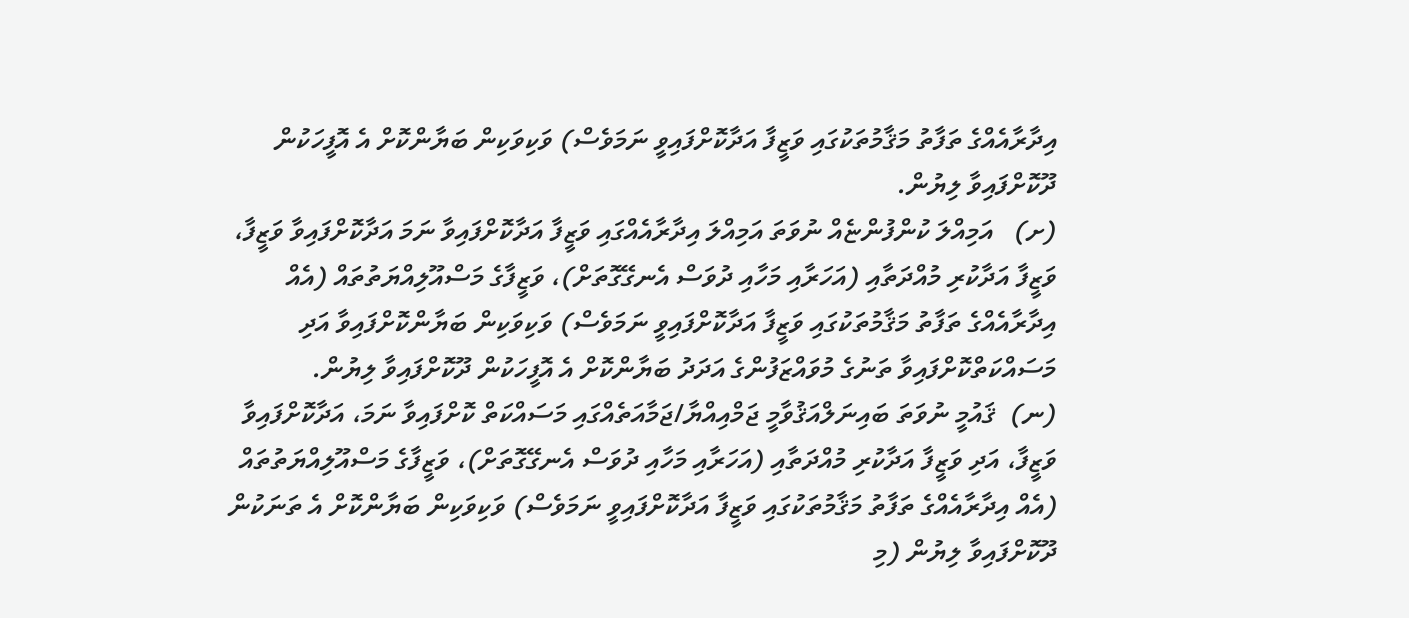އިދާރާއެއްގެ ތަފާތު މަޤާމުތަކުގައި ވަޒީފާ އަދާކޮށްފައިވީ ނަމަވެސް) ވަކިވަކިން ބަޔާންކޮށް އެ އޮފީހަކުން ދޫކޮށްފައިވާ ލިޔުން.
(ށ)   އަމިއްލަ ކުންފުންޏެއް ނުވަތަ އަމިއްލަ އިދާރާއެއްގައި ވަޒީފާ އަދާކޮށްފައިވާ ނަމަ އަދާކޮށްފައިވާ ވަޒީފާ، ވަޒީފާ އަދާކުރި މުއްދަތާއި (އަހަރާއި މަހާއި ދުވަސް އެނގޭގޮތަށް)، ވަޒީފާގެ މަސްއޫލިއްޔަތުތައް (އެއް އިދާރާއެއްގެ ތަފާތު މަޤާމުތަކުގައި ވަޒީފާ އަދާކޮށްފައިވީ ނަމަވެސް) ވަކިވަކިން ބަޔާންކޮށްފައިވާ އަދި މަސައްކަތްކޮށްފައިވާ ތަނުގެ މުވައްޒަފުންގެ އަދަދު ބަޔާންކޮށް އެ އޮފީހަކުން ދޫކޮށްފައިވާ ލިޔުން.
(ނ)  ޤައުމީ ނުވަތަ ބައިނަލްއަޤުވާމީ ޖަމްއިއްޔާ/ޖަމާއަތެއްގައި މަސައްކަތް ކޮށްފައިވާ ނަމަ، އަދާކޮށްފައިވާ ވަޒީފާ، އަދި ވަޒީފާ އަދާކުރި މުއްދަތާއި (އަހަރާއި މަހާއި ދުވަސް އެނގޭގޮތަށް)، ވަޒީފާގެ މަސްއޫލިއްޔަތުތައް (އެއް އިދާރާއެއްގެ ތަފާތު މަޤާމުތަކުގައި ވަޒީފާ އަދާކޮށްފައިވީ ނަމަވެސް) ވަކިވަކިން ބަޔާންކޮށް އެ ތަނަކުން ދޫކޮށްފައިވާ ލިޔުން (މި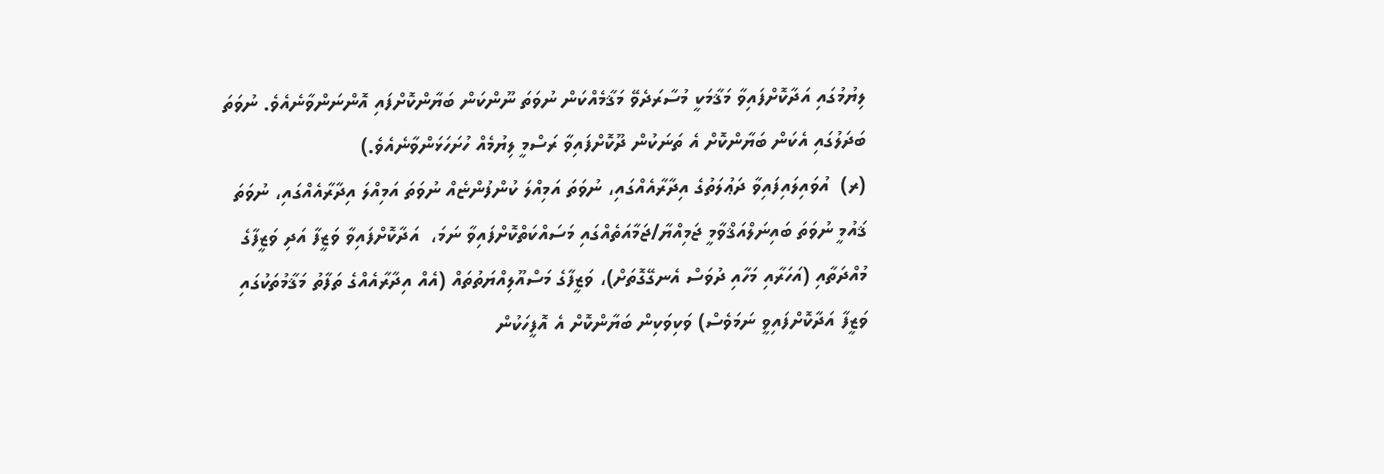ލިޔުމުގައި އަދާކޮށްފައިވާ މަޤާމަކީ މުސާރަދެވޭ މަޤާމެއްކަން ނުވަތަ ނޫންކަން ބަޔާންކޮށްފައި އޮންނަންވާނެއެވެ. ނުވަތަ ބަދަލުގައި އެކަން ބަޔާންކޮށް އެ ތަނަކުން ދޫކޮށްފައިވާ ރަސްމީ ލިޔުމެއް ހުށަހަޅަންވާނެއެވެ.)
(ރ)  އުވައިލައިފައިވާ ދަޢުލަތުގެ އިދާރާއެއްގައި، ނުވަތަ އަމިއްލަ ކުންފުންޏެއް ނުވަތަ އަމިއްލަ އިދާރާއެއްގައި، ނުވަތަ ޤައުމީ ނުވަތަ ބައިނަލްއަޤްވާމީ ޖަމިއްޔާ/ޖަމާއަތެއްގައި މަސައްކަތްކޮށްފައިވާ ނަމަ،  އަދާކޮށްފައިވާ ވަޒީފާ އަދި ވަޒީފާގެ މުއްދަތާއި (އަހަރާއި މަހާއި ދުވަސް އެނގޭގޮތަށް)، ވަޒީފާގެ މަސްއޫލިއްޔަތުތައް (އެއް އިދާރާއެއްގެ ތަފާތު މަޤާމުތަކުގައި ވަޒީފާ އަދާކޮށްފައިވީ ނަމަވެސް) ވަކިވަކިން ބަޔާންކޮށް އެ އޮފީހަކުން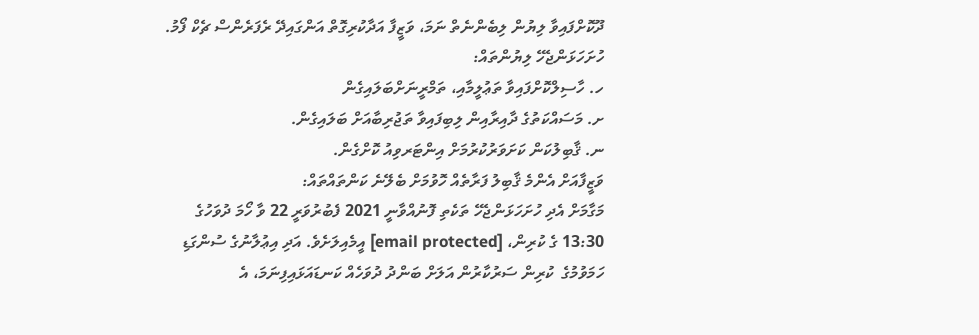ދޫކޮށްފައިވާ ލިޔުން ލިބެންނެތް ނަމަ، ވަޒީފާ އަދާކުރިގޮތް އަންގައިދޭ ރެފަރެންސް ޗެކް ފޯމު.
ހުށަހަޅަންޖެހޭ ލިޔުންތައް:
ހ. ހާސިލްކޮށްފައިވާ ތަޢުލީމާއި، ތަމްރީނަށްބަލައިގެން
ށ. މަސައްކަތުގެ ދާއިރާއިން ލިބިފައިވާ ތަޖުރިބާއަށް ބަލައިގެން.
ނ. ޤާބިލުކަން ކަށަވަރުކުރުމަށް އިންޓަރވިއު ކޮށްގެން.
ވަޒީފާއަށް އެންމެ ޤާބިލު ފަރާތެއް ހޮވުމަށް ބެލޭނެ ކަންތައްތައް:
މަގާމަށް އެދި ހުށަހަޅަންޖެހޭ ތަކެތި ފޮނުއްވާނީ 2021 ފެބުރުވަރީ 22 ވާ ހޯމަ ދުވަހުގެ 13:30 ގެ ކުރިން، [email protected] އީމެއިލަށެވެ. އަދި އިޢުލާނުގެ ސުންގަޑި ހަމަވުމުގެ  ކުރިން ސަރުކާރުން އަލަށް ބަންދު ދުވަހެއް ކަނޑައަޅައިފިނަމަ، އެ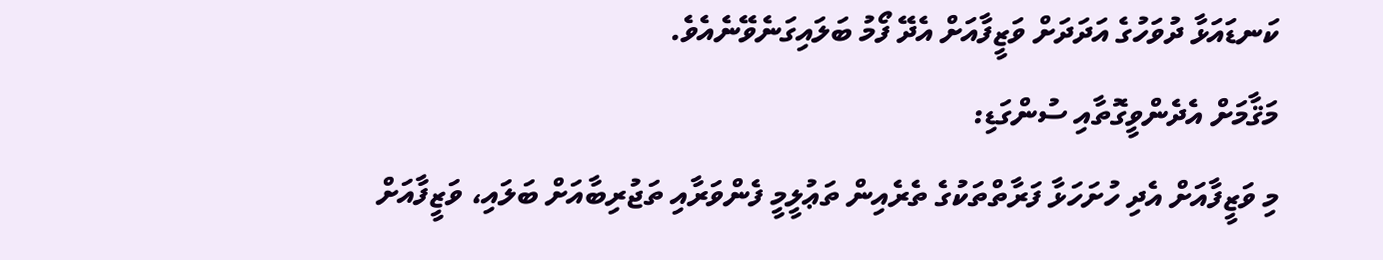ކަނޑައަޅާ ދުވަހުގެ އަދަދަށް ވަޒީފާއަށް އެދޭ ފޯމު ބަލައިގަނެވޭނެއެވެ.
މަޤާމަށް އެދެންވީގޮތާއި ސުންގަޑި:
މި ވަޒީފާއަށް އެދި ހުށަހަޅާ ފަރާތްތަކުގެ ތެރެއިން ތަޢުލީމީ ފެންވަރާއި ތަޖުރިބާއަށް ބަލައި، ވަޒީފާއަށް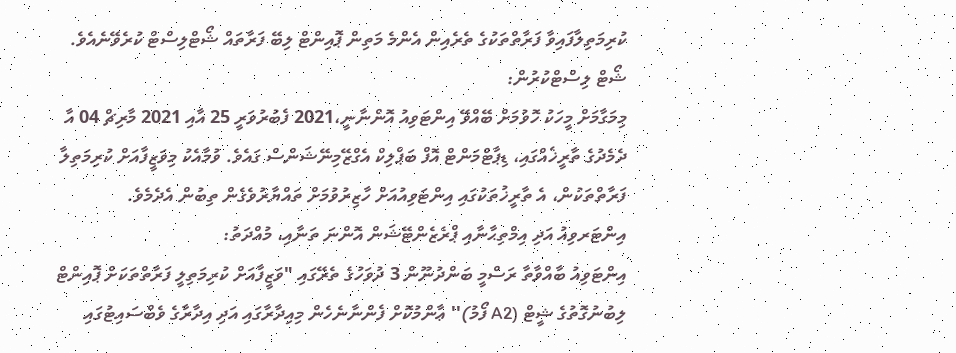ކުރިމަތިލާފައިވާ ފަރާތްތަކުގެ ތެރެއިން އެންމެ މަތިން ޕޮއިންޓް ލިބޭ ފަރާތައް ޝޯޓްލިސްޓް ކުރެވޭނެއެވެ.
ޝޯޓް ލިސްޓްކުރުން:
މިމަގާމަށް މީހަކު ހޮވުމަށް ބޭއްވޭ އިންޓަވިއު އޮންނާނީ،2021 ފެބުރުވަރީ 25 އާއި 2021 މާރިޗް 04 އާ ދެމެދުގެ ތާރީޚެއްގައި، ޑިޕާޓްމަންޓް އޮފް ބަޕްލިކް އެގްޒޭމިނޭޝަންސް ގައެވެ. ވުމާއެކު މިވަޒީފާއަށް ކުރިމަތިލާ ފަރާތްތަކުން، އެ ތާރީޚުތަކުގައި އިންޓަވިއުއަށް ހާޒިރުވުމަށް ތައްޔާރުވެގެން ތިބުން އެދެމެވެ.
އިންޓަރވިއު އަދި އިމްތިޙާނާއި ޕްރެޒެންޓޭޝަން އޮންނަ ތަނާއި، މުއްދަތު:
އިންޓަވިއު ބާއްވާތާ ރަސްމީ ބަންދުނޫން 3 ދުވަހުގެ ތެރޭގައި "ވަޒީފާއަށް ކުރިމަތިލީ ފަރާތްތަކަށް ޕޮއިންޓް ލިބުނުގޮތުގެ ޝީޓް (A2 ފޯމު)'' ޢާންމުކޮށް ފެންނާނެހެން މިއިދާރާގައި އަދި އިދާރާގެ ވެބްސައިޓުގައި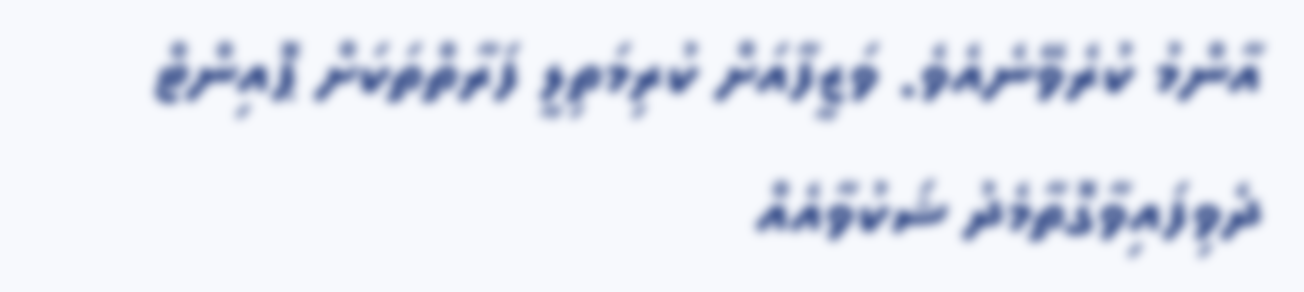އާންމު ކުރެވޭނެއެވެ. ވަޒީފާއަށް ކުރިމަތިލީ ފަރާތްތަކަށް ޕޮއިންޓް ދެވިފައިވާގޮތާމެދު ޝަކުވާއެއް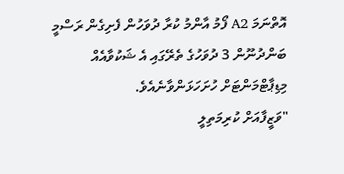އޮތްނަމަ A2 ފޯމު އާންމު ކުރާ ދުވަހުން ފެށިގެން ރަސްމީ ބަންދުނޫން 3 ދުވަހުގެ ތެރޭގައި އެ ޝަކުވާއެއް މިޑިޕާޓްމަންޓަށް ހުށަހަޅަންވާނެއެވެ.
"ވަޒީފާއަށް ކުރިމަތިލީ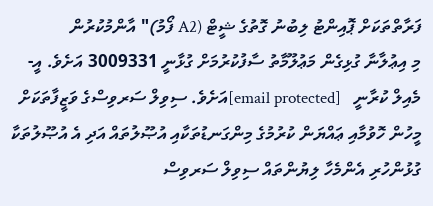ފަރާތްތަކަށް ޕޮއިންޓު ލިބުނު ގޮތުގެ ޝީޓް (A2 ފޯމު)" އާންމުކުރުން
މި އިޢުލާނާ ގުޅިގެން މަޢުލޫމާތު ސާފުކުރުމަށް ގުޅާނީ 3009331 އަށެވެ. އީ-މެއިލް ކުރާނީ   [email protected]އަށެވެ. ސިވިލް ސަރވިސްގެ ވަޒީފާތަކަށް މީހުން ހޮވުމާއި ޢައްޔަން ކުރުމުގެ މިންގަނޑުތަކާއި އުޞޫލުތައް އަދި އެ އުޞޫލުތަކާ ގުޅުންހުރި އެންމެހާ ލިޔުންތައް ސިވިލް ސަރވިސް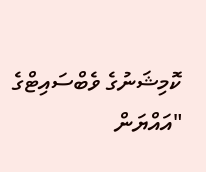ކޮމިޝަނުގެ ވެބްސައިޓްގެ "އައްޔަން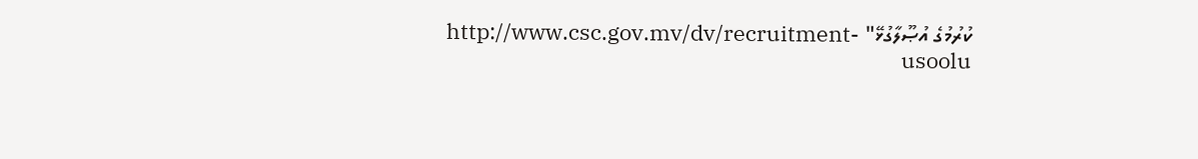ކުރުމުގެ އުޞޫލާގުޅޭ" http://www.csc.gov.mv/dv/recruitment-usoolu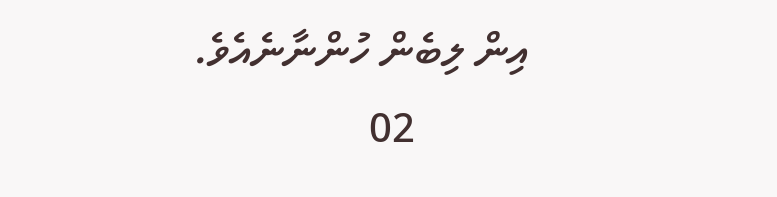އިން ލިބެން ހުންނާނެއެވެ.
           02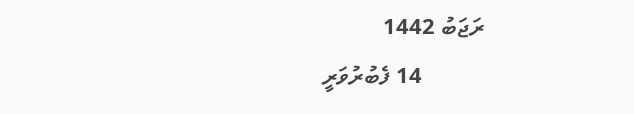ރަޖަބު 1442
           14 ފެބުރުވަރީ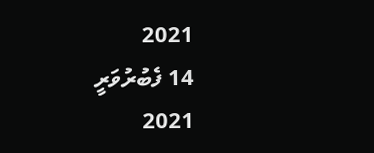2021
14 ފެބުރުވަރީ 2021